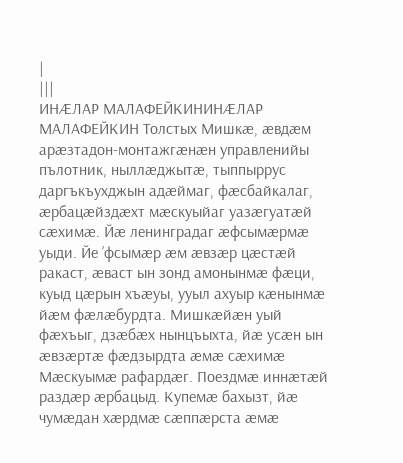|
|||
ИНÆЛАР МАЛАФЕЙКИНИНÆЛАР МАЛАФЕЙКИН Толстых Мишкæ, æвдæм арæзтадон-монтажгæнæн управленийы пълотник, ныллæджытæ, тыппыррус даргъкъухджын адæймаг, фæсбайкалаг, æрбацæйздæхт мæскуыйаг уазæгуатæй сæхимæ. Йæ ленинградаг æфсымæрмæ уыди. Йе ’фсымæр æм æвзæр цæстæй ракаст, æваст ын зонд амонынмæ фæци, куыд цæрын хъæуы, ууыл ахуыр кæнынмæ йæм фæлæбурдта. Мишкæйæн уый фæхъыг, дзæбæх нынцъыхта, йæ усæн ын æвзæртæ фæдзырдта æмæ сæхимæ Мæскуымæ рафардæг. Поездмæ иннæтæй раздæр æрбацыд. Купемæ бахызт, йæ чумæдан хæрдмæ сæппæрста æмæ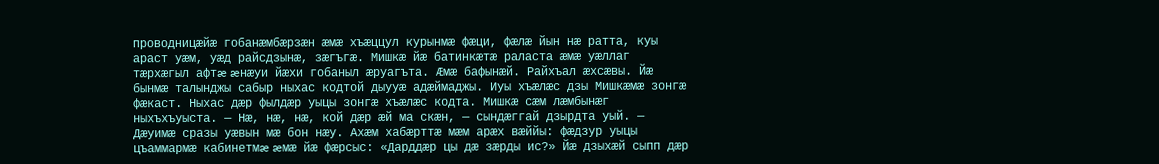проводницæйæ гобанæмбæрзæн æмæ хъæццул курынмæ фæци, фæлæ йын нæ ратта, куы араст уæм, уæд райсдзынæ, зæгъгæ. Мишкæ йæ батинкæтæ раласта æмæ уæллаг тæрхæгыл афтæ æнæуи йæхи гобаныл æруагъта. Æмæ бафынæй. Райхъал æхсæвы. Йæ бынмæ талынджы сабыр ныхас кодтой дыууæ адæймаджы. Иуы хъæлæс дзы Мишкæмæ зонгæ фæкаст. Ныхас дæр фылдæр уыцы зонгæ хъæлæс кодта. Мишкæ сæм лæмбынæг ныхъхъуыста. — Нæ, нæ, нæ, кой дæр æй ма скæн, — сындæггай дзырдта уый. — Дæуимæ сразы уæвын мæ бон нæу. Ахæм хабæрттæ мæм арæх вæййы: фæдзур уыцы цъаммармæ кабинетмæ æмæ йæ фæрсыс: «Дарддæр цы дæ зæрды ис?» Йæ дзыхæй сыпп дæр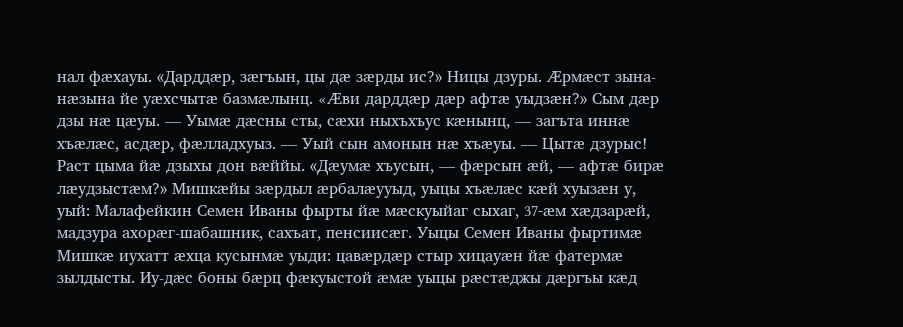нал фæхауы. «Дарддæр, зæгъын, цы дæ зæрды ис?» Ницы дзуры. Æрмæст зына-нæзына йе уæхсчытæ базмæлынц. «Æви дарддæр дæр афтæ уыдзæн?» Сым дæр дзы нæ цæуы. — Уымæ дæсны сты, сæхи ныхъхъус кæнынц, — загъта иннæ хъæлæс, асдæр, фæлладхуыз. — Уый сын амонын нæ хъæуы. — Цытæ дзурыс! Раст цыма йæ дзыхы дон вæййы. «Дæумæ хъусын, — фæрсын æй, — афтæ бирæ лæудзыстæм?» Мишкæйы зæрдыл æрбалæууыд, уыцы хъæлæс кæй хуызæн у, уый: Малафейкин Семен Иваны фырты йæ мæскуыйаг сыхаг, 37-æм хæдзарæй, мадзура ахорæг-шабашник, сахъат, пенсиисæг. Уыцы Семен Иваны фыртимæ Мишкæ иухатт æхца кусынмæ уыди: цавæрдæр стыр хицауæн йæ фатермæ зылдысты. Иу-дæс боны бæрц фæкуыстой æмæ уыцы рæстæджы дæргъы кæд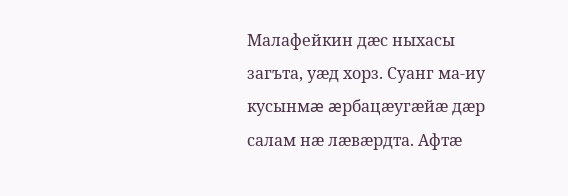Малафейкин дæс ныхасы загъта, уæд хорз. Суанг ма-иу кусынмæ æрбацæугæйæ дæр салам нæ лæвæрдта. Афтæ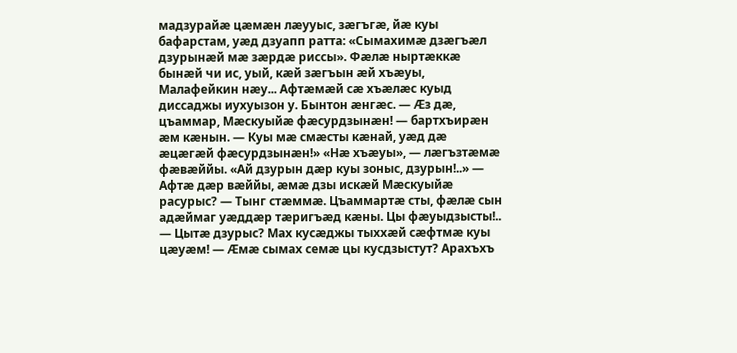мадзурайæ цæмæн лæууыс, зæгъгæ, йæ куы бафарстам, уæд дзуапп ратта: «Сымахимæ дзæгъæл дзурынæй мæ зæрдæ риссы». Фæлæ ныртæккæ бынæй чи ис, уый, кæй зæгъын æй хъæуы, Малафейкин нæу... Афтæмæй сæ хъæлæс куыд диссаджы иухуызон у. Бынтон æнгæс. — Æз дæ, цъаммар, Мæскуыйæ фæсурдзынæн! — бартхъирæн æм кæнын. — Куы мæ смæсты кæнай, уæд дæ æцæгæй фæсурдзынæн!» «Нæ хъæуы», — лæгъзтæмæ фæвæййы. «Ай дзурын дæр куы зоныс, дзурын!..» — Афтæ дæр вæййы, æмæ дзы искæй Мæскуыйæ расурыс? — Тынг стæммæ. Цъаммартæ сты, фæлæ сын адæймаг уæддæр тæригъæд кæны. Цы фæуыдзысты!.. — Цытæ дзурыс? Мах кусæджы тыххæй сæфтмæ куы цæуæм! — Æмæ сымах семæ цы кусдзыстут? Арахъхъ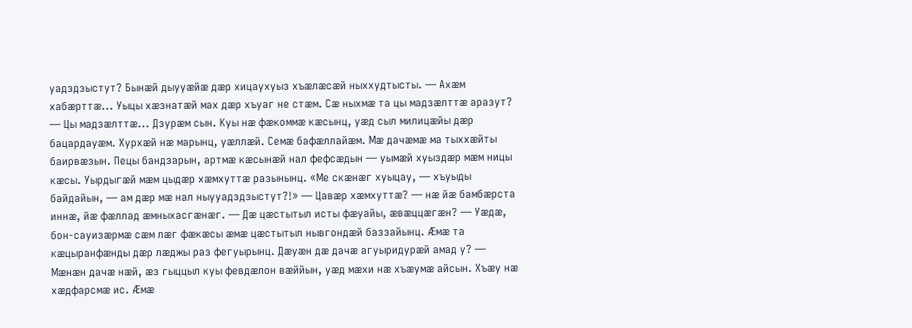уадздзыстут? Бынæй дыууæйæ дæр хицаухуыз хъæлæсæй ныххудтысты. — Ахæм хабæрттæ... Уыцы хæзнатæй мах дæр хъуаг не стæм. Сæ ныхмæ та цы мадзæлттæ аразут? — Цы мадзæлттæ... Дзурæм сын. Куы нæ фæкоммæ кæсынц, уæд сыл милицæйы дæр бацардауæм. Хурхæй нæ марынц, уæллæй. Семæ бафæллайæм. Мæ дачæмæ ма тыххæйты баирвæзын. Пецы бандзарын, артмæ кæсынæй нал фефсæдын — уымæй хуыздæр мæм ницы кæсы. Уырдыгæй мæм цыдæр хæмхуттæ разынынц. «Ме скæнæг хуыцау, — хъуыды байдайын, — ам дæр мæ нал ныууадздзыстут?!» — Цавæр хæмхуттæ? — нæ йæ бамбæрста иннæ, йæ фæллад æмныхасгæнæг. — Дæ цæстытыл исты фæуайы, æвæццæгæн? — Уæдæ, бон-сауизæрмæ сæм лæг фæкæсы æмæ цæстытыл нывгондæй баззайынц. Æмæ та кæцыранфæнды дæр лæджы раз фегуырынц. Дæуæн дæ дачæ агуыридурæй амад у? — Мæнæн дачæ нæй, æз гыццыл куы февдæлон вæййын, уæд мæхи нæ хъæумæ айсын. Хъæу нæ хæдфарсмæ ис. Æмæ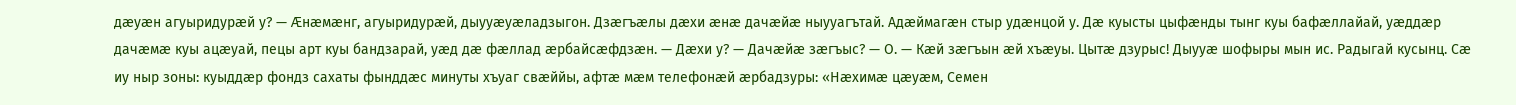дæуæн агуыридурæй у? — Æнæмæнг, агуыридурæй, дыууæуæладзыгон. Дзæгъæлы дæхи æнæ дачæйæ ныууагътай. Адæймагæн стыр удæнцой у. Дæ куысты цыфæнды тынг куы бафæллайай, уæддæр дачæмæ куы ацæуай, пецы арт куы бандзарай, уæд дæ фæллад æрбайсæфдзæн. — Дæхи у? — Дачæйæ зæгъыс? — О. — Кæй зæгъын æй хъæуы. Цытæ дзурыс! Дыууæ шофыры мын ис. Радыгай кусынц. Сæ иу ныр зоны: куыддæр фондз сахаты фынддæс минуты хъуаг свæййы, афтæ мæм телефонæй æрбадзуры: «Нæхимæ цæуæм, Семен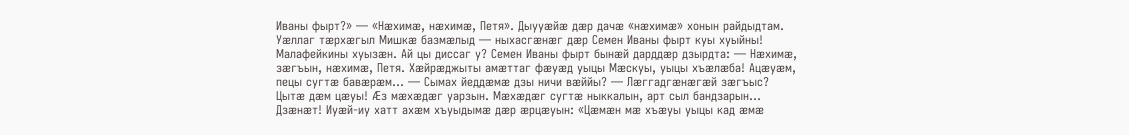Иваны фырт?» — «Нæхимæ, нæхимæ, Петя». Дыууæйæ дæр дачæ «нæхимæ» хонын райдыдтам. Уæллаг тæрхæгыл Мишкæ базмæлыд — ныхасгæнæг дæр Семен Иваны фырт куы хуыйны! Малафейкины хуызæн. Ай цы диссаг у? Семен Иваны фырт бынæй дарддæр дзырдта: — Нæхимæ, зæгъын, нæхимæ, Петя. Хæйрæджыты амæттаг фæуæд уыцы Мæскуы, уыцы хъæлæба! Ацæуæм, пецы сугтæ бавæрæм... — Сымах йеддæмæ дзы ничи вæййы? — Лæггадгæнæгæй зæгъыс? Цытæ дæм цæуы! Æз мæхæдæг уарзын. Мæхæдæг сугтæ ныккалын, арт сыл бандзарын... Дзæнæт! Иуæй-иу хатт ахæм хъуыдымæ дæр æрцæуын: «Цæмæн мæ хъæуы уыцы кад æмæ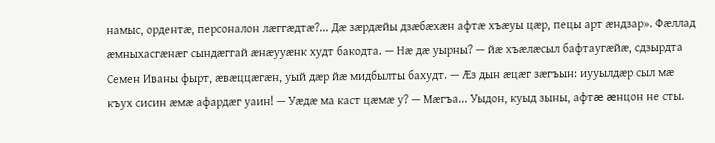намыс, ордентæ, персоналон лæггæдтæ?... Дæ зæрдæйы дзæбæхæн афтæ хъæуы цæр, пецы арт æндзар». Фæллад æмныхасгæнæг сындæггай æнæууæнк худт бакодта. — Нæ дæ уырны? — йæ хъæлæсыл бафтаугæйæ, сдзырдта Семен Иваны фырт, æвæццæгæн, уый дæр йæ мидбылты бахудт. — Æз дын æцæг зæгъын: иууылдæр сыл мæ къух сисин æмæ афардæг уаин! — Уæдæ ма каст цæмæ у? — Мæгъа... Уыдон, куыд зыны, афтæ æнцон не сты.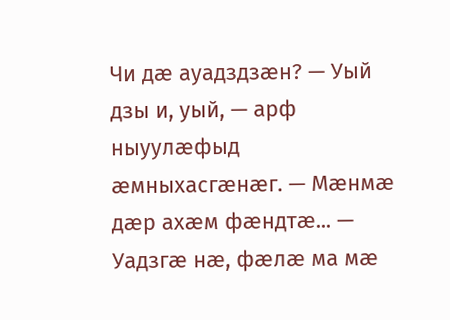Чи дæ ауадздзæн? — Уый дзы и, уый, — арф ныуулæфыд æмныхасгæнæг. — Мæнмæ дæр ахæм фæндтæ... — Уадзгæ нæ, фæлæ ма мæ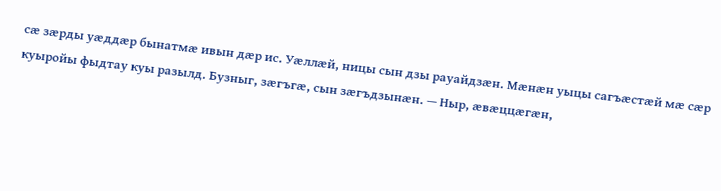сæ зæрды уæддæр бынатмæ ивын дæр ис. Уæллæй, ницы сын дзы рауайдзæн. Мæнæн уыцы сагъæстæй мæ сæр куыройы фыдтау куы разылд. Бузныг, зæгъгæ, сын зæгъдзынæн. — Ныр, æвæццæгæн,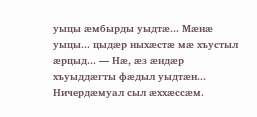уыцы æмбырды уыдтæ... Мæнæ уыцы... цыдæр ныхæстæ мæ хъустыл æрцыд... — Нæ, æз æндæр хъуыддæгты фæдыл уыдтæн... Ничердæмуал сыл æххæссæм.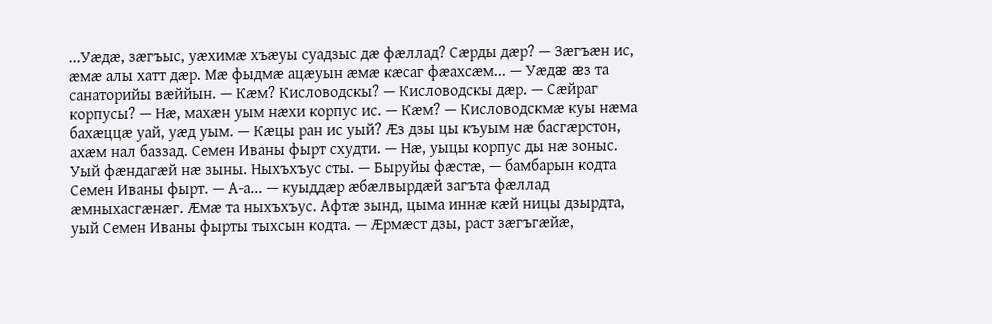...Уæдæ, зæгъыс, уæхимæ хъæуы суадзыс дæ фæллад? Сæрды дæр? — Зæгъæн ис, æмæ алы хатт дæр. Мæ фыдмæ ацæуын æмæ кæсаг фæахсæм... — Уæдæ æз та санаторийы вæййын. — Кæм? Кисловодскы? — Кисловодскы дæр. — Сæйраг корпусы? — Нæ, махæн уым нæхи корпус ис. — Кæм? — Кисловодскмæ куы нæма бахæццæ уай, уæд уым. — Кæцы ран ис уый? Æз дзы цы къуым нæ басгæрстон, ахæм нал баззад. Семен Иваны фырт схудти. — Нæ, уыцы корпус ды нæ зоныс. Уый фæндагæй нæ зыны. Ныхъхъус сты. — Быруйы фæстæ, — бамбарын кодта Семен Иваны фырт. — А-а... — куыддæр æбæлвырдæй загъта фæллад æмныхасгæнæг. Æмæ та ныхъхъус. Афтæ зынд, цыма иннæ кæй ницы дзырдта, уый Семен Иваны фырты тыхсын кодта. — Æрмæст дзы, раст зæгъгæйæ,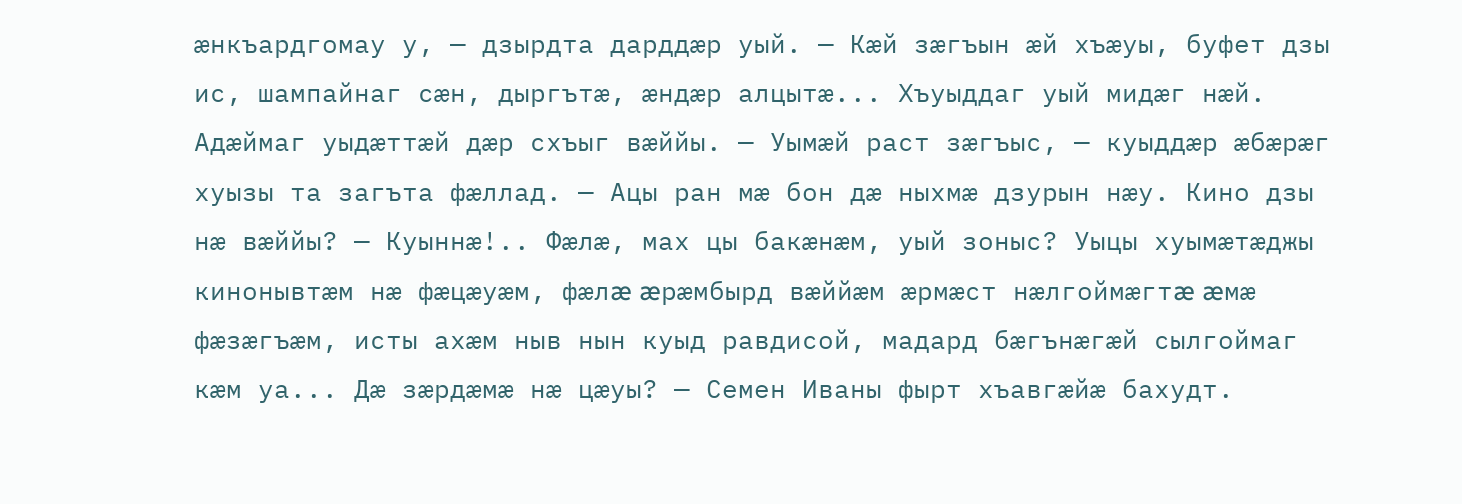æнкъардгомау у, — дзырдта дарддæр уый. — Кæй зæгъын æй хъæуы, буфет дзы ис, шампайнаг сæн, дыргътæ, æндæр алцытæ... Хъуыддаг уый мидæг нæй. Адæймаг уыдæттæй дæр схъыг вæййы. — Уымæй раст зæгъыс, — куыддæр æбæрæг хуызы та загъта фæллад. — Ацы ран мæ бон дæ ныхмæ дзурын нæу. Кино дзы нæ вæййы? — Куыннæ!.. Фæлæ, мах цы бакæнæм, уый зоныс? Уыцы хуымæтæджы кинонывтæм нæ фæцæуæм, фæлæ æрæмбырд вæййæм æрмæст нæлгоймæгтæ æмæ фæзæгъæм, исты ахæм ныв нын куыд равдисой, мадард бæгънæгæй сылгоймаг кæм уа... Дæ зæрдæмæ нæ цæуы? — Семен Иваны фырт хъавгæйæ бахудт.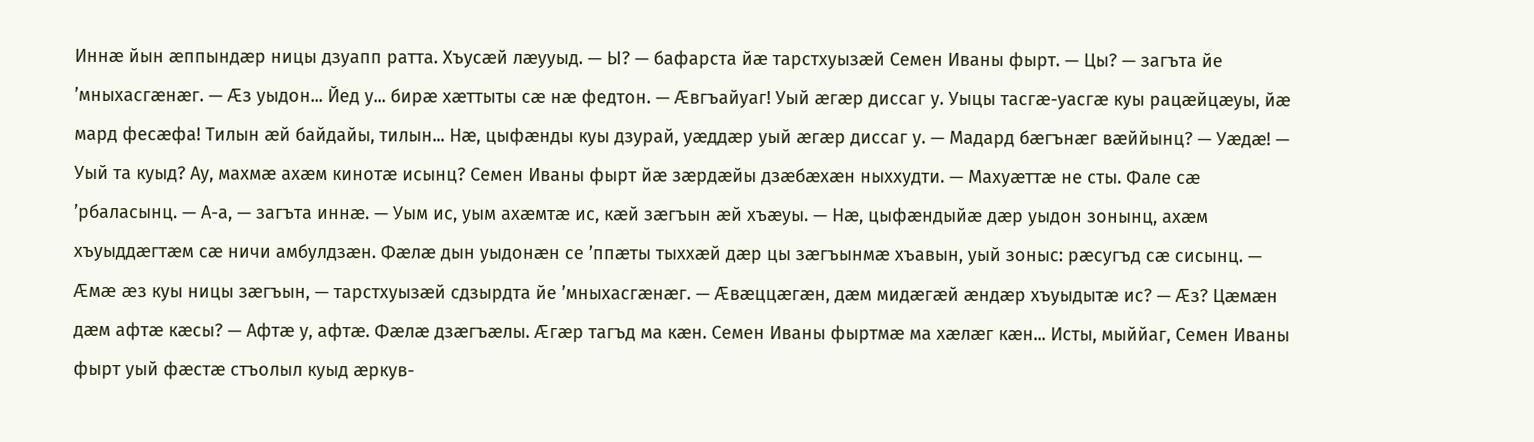Иннæ йын æппындæр ницы дзуапп ратта. Хъусæй лæууыд. — Ы? — бафарста йæ тарстхуызæй Семен Иваны фырт. — Цы? — загъта йе ’мныхасгæнæг. — Æз уыдон... Йед у... бирæ хæттыты сæ нæ федтон. — Æвгъайуаг! Уый æгæр диссаг у. Уыцы тасгæ-уасгæ куы рацæйцæуы, йæ мард фесæфа! Тилын æй байдайы, тилын... Нæ, цыфæнды куы дзурай, уæддæр уый æгæр диссаг у. — Мадард бæгънæг вæййынц? — Уæдæ! — Уый та куыд? Ау, махмæ ахæм кинотæ исынц? Семен Иваны фырт йæ зæрдæйы дзæбæхæн ныххудти. — Махуæттæ не сты. Фале сæ ’рбаласынц. — А-а, — загъта иннæ. — Уым ис, уым ахæмтæ ис, кæй зæгъын æй хъæуы. — Нæ, цыфæндыйæ дæр уыдон зонынц, ахæм хъуыддæгтæм сæ ничи амбулдзæн. Фæлæ дын уыдонæн се ’ппæты тыххæй дæр цы зæгъынмæ хъавын, уый зоныс: рæсугъд сæ сисынц. — Æмæ æз куы ницы зæгъын, — тарстхуызæй сдзырдта йе ’мныхасгæнæг. — Æвæццæгæн, дæм мидæгæй æндæр хъуыдытæ ис? — Æз? Цæмæн дæм афтæ кæсы? — Афтæ у, афтæ. Фæлæ дзæгъæлы. Æгæр тагъд ма кæн. Семен Иваны фыртмæ ма хæлæг кæн... Исты, мыййаг, Семен Иваны фырт уый фæстæ стъолыл куыд æркув-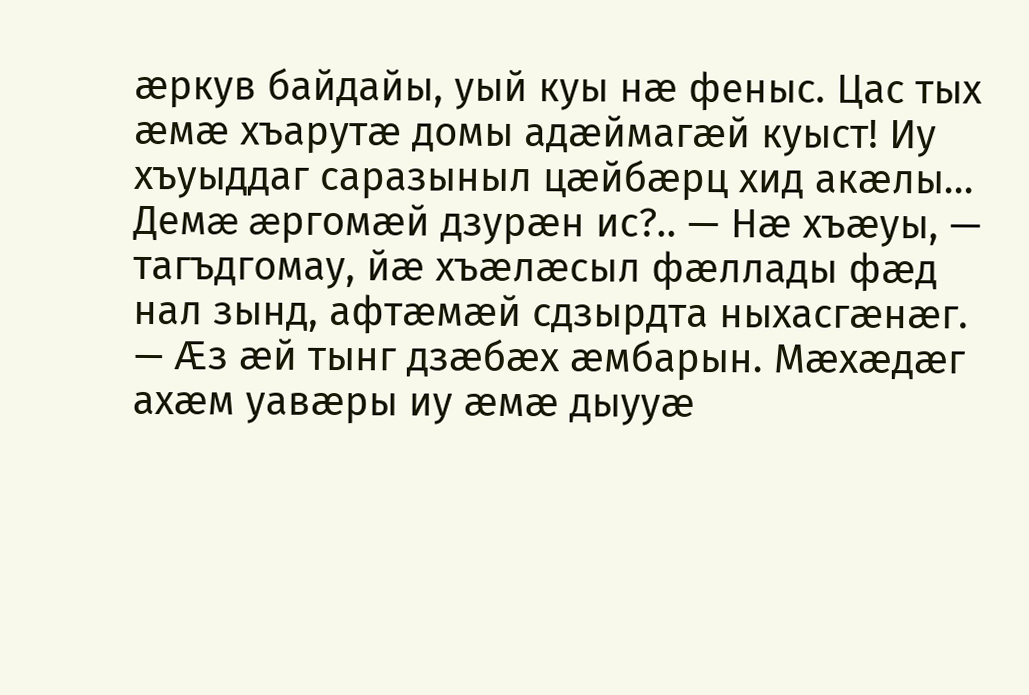æркув байдайы, уый куы нæ феныс. Цас тых æмæ хъарутæ домы адæймагæй куыст! Иу хъуыддаг саразыныл цæйбæрц хид акæлы... Демæ æргомæй дзурæн ис?.. — Нæ хъæуы, — тагъдгомау, йæ хъæлæсыл фæллады фæд нал зынд, афтæмæй сдзырдта ныхасгæнæг. — Æз æй тынг дзæбæх æмбарын. Мæхæдæг ахæм уавæры иу æмæ дыууæ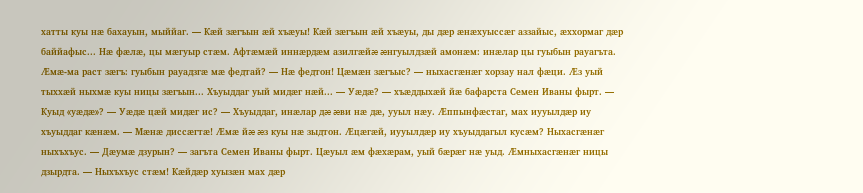хатты куы нæ бахауын, мыййаг. — Кæй зæгъын æй хъæуы! Кæй зæгъын æй хъæуы, ды дæр æнæхуыссæг аззайыс, æххормаг дæр баййафыс... Нæ фæлæ, цы мæгуыр стæм. Афтæмæй иннæрдæм азилгæйæ æнгуылдзæй амонæм: инæлар цы гуыбын рауагъта. Æмæ-ма раст зæгъ: гуыбын рауадзгæ мæ федтай? — Нæ федтон! Цæмæн зæгъыс? — ныхасгæнæг хорзау нал фæци. Æз уый тыххæй ныхмæ куы ницы зæгъын... Хъуыддаг уый мидæг нæй... — Уæдæ? — хъæддыхæй йæ бафарста Семен Иваны фырт. — Куыд «уæдæ»? — Уæдæ цæй мидæг ис? — Хъуыддаг, инæлар дæ æви нæ дæ, ууыл нæу. Æппынфæстаг, мах иууылдæр иу хъуыддаг кæнæм. — Мæнæ диссæгтæ! Æмæ йæ æз куы нæ зыдтон. Æцæгæй, иууылдæр иу хъуыддагыл кусæм? Ныхасгæнæг ныхъхъус. — Дæумæ дзурын? — загъта Семен Иваны фырт. Цæуыл æм фæхæрам, уый бæрæг нæ уыд. Æмныхасгæнæг ницы дзырдта. — Ныхъхъус стæм! Кæйдæр хуызæн мах дæр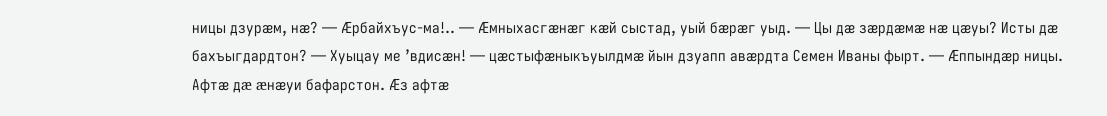ницы дзурæм, нæ? — Æрбайхъус-ма!.. — Æмныхасгæнæг кæй сыстад, уый бæрæг уыд. — Цы дæ зæрдæмæ нæ цæуы? Исты дæ бахъыгдардтон? — Хуыцау ме ’вдисæн! — цæстыфæныкъуылдмæ йын дзуапп авæрдта Семен Иваны фырт. — Æппындæр ницы. Афтæ дæ æнæуи бафарстон. Æз афтæ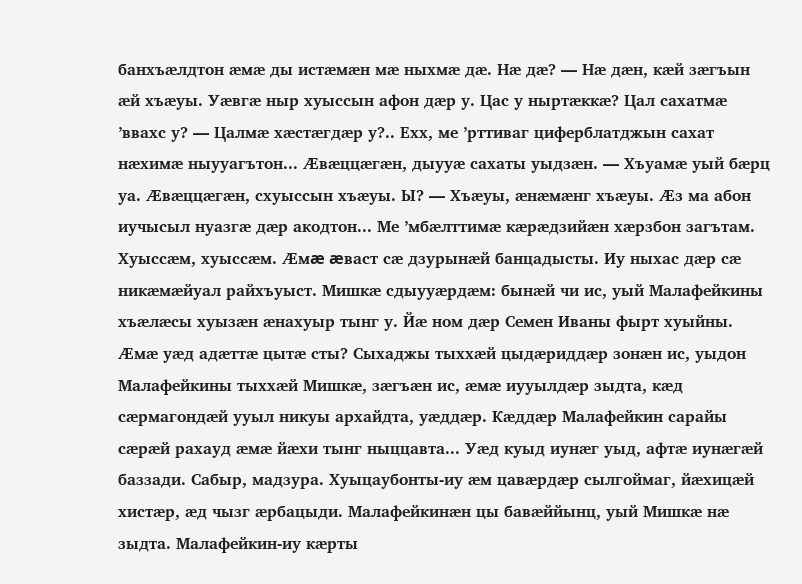банхъæлдтон æмæ ды истæмæн мæ ныхмæ дæ. Нæ дæ? — Нæ дæн, кæй зæгъын æй хъæуы. Уæвгæ ныр хуыссын афон дæр у. Цас у ныртæккæ? Цал сахатмæ ’ввахс у? — Цалмæ хæстæгдæр у?.. Ехх, ме ’рттиваг циферблатджын сахат нæхимæ ныууагътон... Æвæццæгæн, дыууæ сахаты уыдзæн. — Хъуамæ уый бæрц уа. Æвæццæгæн, схуыссын хъæуы. Ы? — Хъæуы, æнæмæнг хъæуы. Æз ма абон иучысыл нуазгæ дæр акодтон... Ме ’мбæлттимæ кæрæдзийæн хæрзбон загътам. Хуыссæм, хуыссæм. Æмæ æваст сæ дзурынæй банцадысты. Иу ныхас дæр сæ никæмæйуал райхъуыст. Мишкæ сдыууæрдæм: бынæй чи ис, уый Малафейкины хъæлæсы хуызæн æнахуыр тынг у. Йæ ном дæр Семен Иваны фырт хуыйны. Æмæ уæд адæттæ цытæ сты? Сыхаджы тыххæй цыдæриддæр зонæн ис, уыдон Малафейкины тыххæй Мишкæ, зæгъæн ис, æмæ иууылдæр зыдта, кæд сæрмагондæй ууыл никуы архайдта, уæддæр. Кæддæр Малафейкин сарайы сæрæй рахауд æмæ йæхи тынг ныццавта... Уæд куыд иунæг уыд, афтæ иунæгæй баззади. Сабыр, мадзура. Хуыцаубонты-иу æм цавæрдæр сылгоймаг, йæхицæй хистæр, æд чызг æрбацыди. Малафейкинæн цы бавæййынц, уый Мишкæ нæ зыдта. Малафейкин-иу кæрты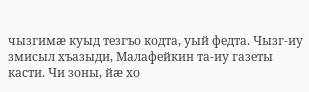чызгимæ куыд тезгъо кодта, уый федта. Чызг-иу змисыл хъазыди, Малафейкин та-иу газеты касти. Чи зоны, йæ хо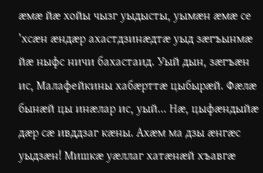æмæ йæ хойы чызг уыдысты, уымæн æмæ се ’хсæн æндæр ахастдзинæдтæ уыд зæгъынмæ йæ ныфс ничи бахастаид. Уый дын, зæгъæн ис, Малафейкины хабæрттæ цыбырæй. Фæлæ бынæй цы инæлар ис, уый... Нæ, цыфæндыйæ дæр сæ ивддзаг кæны. Ахæм ма дзы æнгæс уыдзæн! Мишкæ уæллаг хатæнæй хъавгæ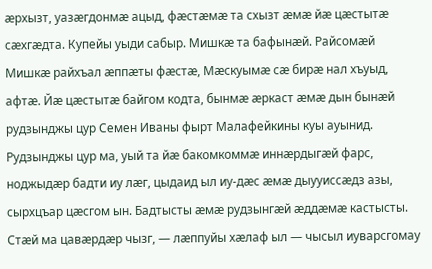æрхызт, уазæгдонмæ ацыд, фæстæмæ та схызт æмæ йæ цæстытæ сæхгæдта. Купейы уыди сабыр. Мишкæ та бафынæй. Райсомæй Мишкæ райхъал æппæты фæстæ, Мæскуымæ сæ бирæ нал хъуыд, афтæ. Йæ цæстытæ байгом кодта, бынмæ æркаст æмæ дын бынæй рудзынджы цур Семен Иваны фырт Малафейкины куы ауынид. Рудзынджы цур ма, уый та йæ бакомкоммæ иннæрдыгæй фарс, ноджыдæр бадти иу лæг, цыдаид ыл иу-дæс æмæ дыууиссæдз азы, сырхцъар цæсгом ын. Бадтысты æмæ рудзынгæй æддæмæ кастысты. Стæй ма цавæрдæр чызг, — лæппуйы хæлаф ыл — чысыл иуварсгомау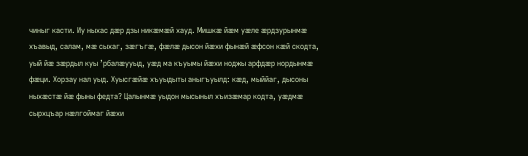чиныг касти. Иу ныхас дæр дзы никæмæй хауд. Мишкæ йæм уæле æрдзурынмæ хъавыд, салам, мæ сыхаг, зæгъгæ, фæлæ дысон йæхи фынæй æфсон кæй скодта, уый йæ зæрдыл куы ’рбалæууыд, уæд ма къуымы йæхи ноджы арфдæр нордынмæ фæци. Хорзау нал уыд. Хуысгæйæ хъуыдыты аныгъуылд: кæд, мыййаг, дысоны ныхæстæ йæ фыны федта? Цалынмæ уыдон мысыныл хъизæмар кодта, уæдмæ сырхцъар нæлгоймаг йæхи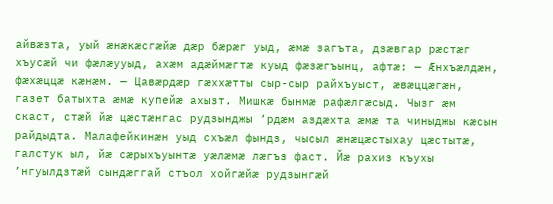айвæзта, уый æнæкæсгæйæ дæр бæрæг уыд, æмæ загъта, дзæвгар рæстæг хъусæй чи фæлæууыд, ахæм адæймæгтæ куыд фæзæгъынц, афтæ: — Æнхъæлдæн, фæхæццæ кæнæм. — Цавæрдæр гæххæтты сыр-сыр райхъуыст, æвæццæгæн, газет батыхта æмæ купейæ ахызт. Мишкæ бынмæ рафæлгæсыд. Чызг æм скаст, стæй йæ цæстæнгас рудзынджы ’рдæм аздæхта æмæ та чиныджы кæсын райдыдта. Малафейкинæн уыд схъæл фындз, чысыл æнæцæстыхау цæстытæ, галстук ыл, йæ сæрыхъуынтæ уæлæмæ лæгъз фаст. Йæ рахиз къухы ’нгуылдзтæй сындæггай стъол хойгæйæ рудзынгæй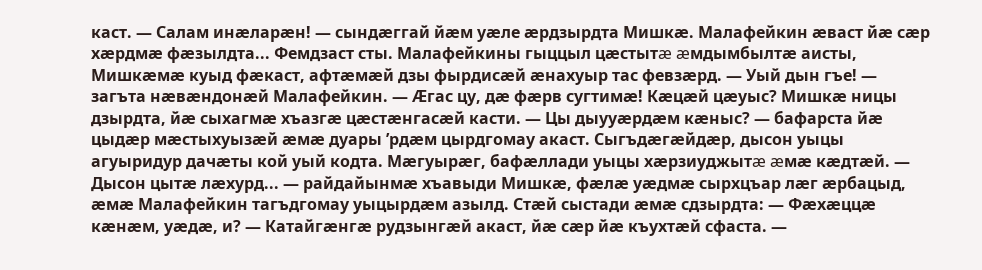каст. — Салам инæларæн! — сындæггай йæм уæле æрдзырдта Мишкæ. Малафейкин æваст йæ сæр хæрдмæ фæзылдта... Фемдзаст сты. Малафейкины гыццыл цæстытæ æмдымбылтæ аисты, Мишкæмæ куыд фæкаст, афтæмæй дзы фырдисæй æнахуыр тас февзæрд. — Уый дын гъе! — загъта нæвæндонæй Малафейкин. — Æгас цу, дæ фæрв сугтимæ! Кæцæй цæуыс? Мишкæ ницы дзырдта, йæ сыхагмæ хъазгæ цæстæнгасæй касти. — Цы дыууæрдæм кæныс? — бафарста йæ цыдæр мæстыхуызæй æмæ дуары ’рдæм цырдгомау акаст. Сыгъдæгæйдæр, дысон уыцы агуыридур дачæты кой уый кодта. Мæгуырæг, бафæллади уыцы хæрзиуджытæ æмæ кæдтæй. — Дысон цытæ лæхурд... — райдайынмæ хъавыди Мишкæ, фæлæ уæдмæ сырхцъар лæг æрбацыд, æмæ Малафейкин тагъдгомау уыцырдæм азылд. Стæй сыстади æмæ сдзырдта: — Фæхæццæ кæнæм, уæдæ, и? — Катайгæнгæ рудзынгæй акаст, йæ сæр йæ къухтæй сфаста. —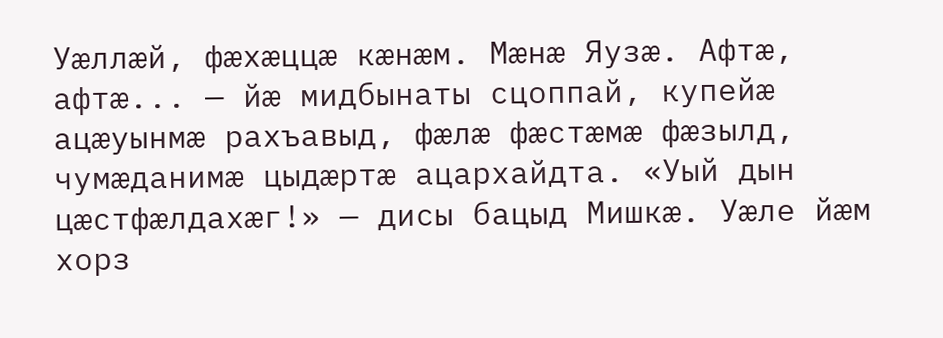Уæллæй, фæхæццæ кæнæм. Мæнæ Яузæ. Афтæ, афтæ... — йæ мидбынаты сцоппай, купейæ ацæуынмæ рахъавыд, фæлæ фæстæмæ фæзылд, чумæданимæ цыдæртæ ацархайдта. «Уый дын цæстфæлдахæг!» — дисы бацыд Мишкæ. Уæле йæм хорз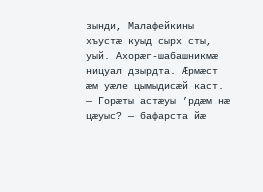зынди, Малафейкины хъустæ куыд сырх сты, уый. Ахорæг-шабашникмæ ницуал дзырдта. Æрмæст æм уæле цымыдисæй каст. — Горæты астæуы ’рдæм нæ цæуыс? — бафарста йæ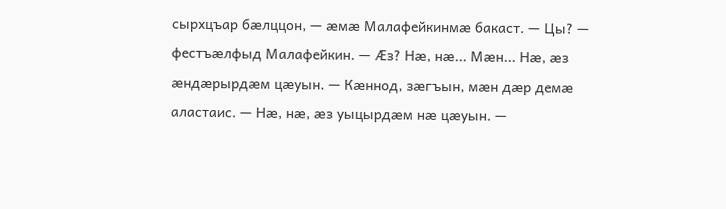сырхцъар бæлццон, — æмæ Малафейкинмæ бакаст. — Цы? — фестъæлфыд Малафейкин. — Æз? Нæ, нæ... Мæн... Нæ, æз æндæрырдæм цæуын. — Кæннод, зæгъын, мæн дæр демæ аластаис. — Нæ, нæ, æз уыцырдæм нæ цæуын. —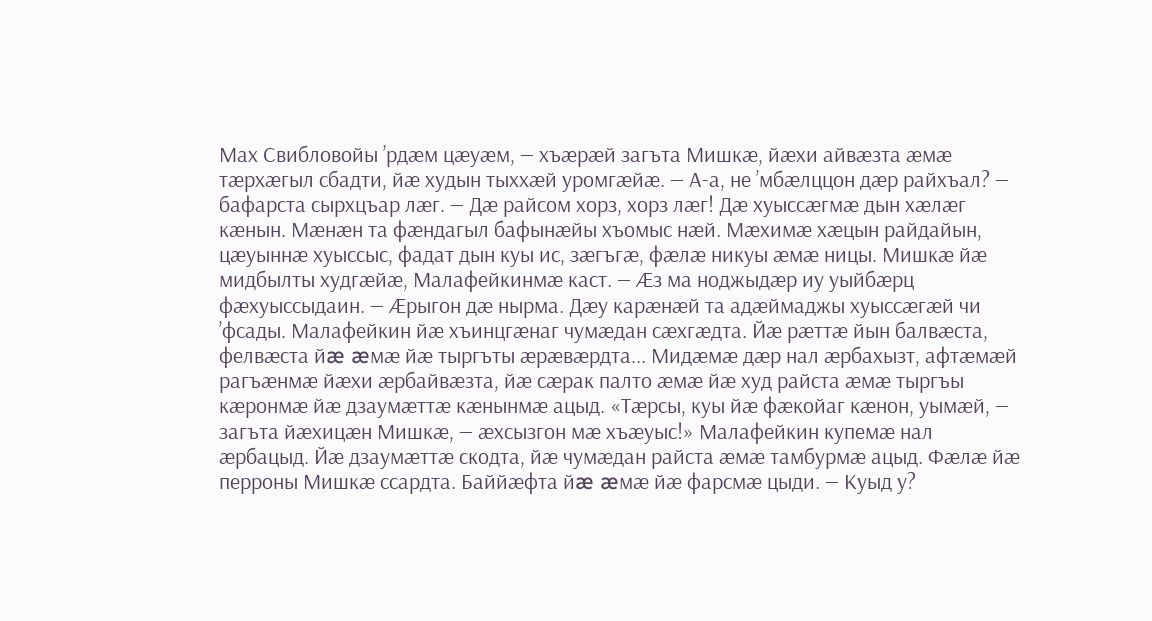Мах Свибловойы ’рдæм цæуæм, — хъæрæй загъта Мишкæ, йæхи айвæзта æмæ тæрхæгыл сбадти, йæ худын тыххæй уромгæйæ. — А-а, не ’мбæлццон дæр райхъал? — бафарста сырхцъар лæг. — Дæ райсом хорз, хорз лæг! Дæ хуыссæгмæ дын хæлæг кæнын. Мæнæн та фæндагыл бафынæйы хъомыс нæй. Мæхимæ хæцын райдайын, цæуыннæ хуыссыс, фадат дын куы ис, зæгъгæ, фæлæ никуы æмæ ницы. Мишкæ йæ мидбылты худгæйæ, Малафейкинмæ каст. — Æз ма ноджыдæр иу уыйбæрц фæхуыссыдаин. — Æрыгон дæ нырма. Дæу карæнæй та адæймаджы хуыссæгæй чи ’фсады. Малафейкин йæ хъинцгæнаг чумæдан сæхгæдта. Йæ рæттæ йын балвæста, фелвæста йæ æмæ йæ тыргъты æрæвæрдта... Мидæмæ дæр нал æрбахызт, афтæмæй рагъæнмæ йæхи æрбайвæзта, йæ сæрак палто æмæ йæ худ райста æмæ тыргъы кæронмæ йæ дзаумæттæ кæнынмæ ацыд. «Тæрсы, куы йæ фæкойаг кæнон, уымæй, — загъта йæхицæн Мишкæ, — æхсызгон мæ хъæуыс!» Малафейкин купемæ нал æрбацыд. Йæ дзаумæттæ скодта, йæ чумæдан райста æмæ тамбурмæ ацыд. Фæлæ йæ перроны Мишкæ ссардта. Баййæфта йæ æмæ йæ фарсмæ цыди. — Куыд у?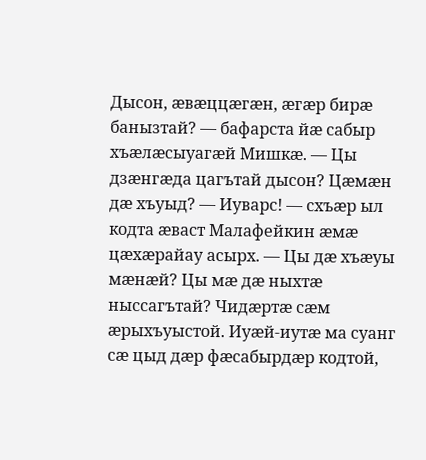Дысон, æвæццæгæн, æгæр бирæ банызтай? — бафарста йæ сабыр хъæлæсыуагæй Мишкæ. — Цы дзæнгæда цагътай дысон? Цæмæн дæ хъуыд? — Иуварс! — схъæр ыл кодта æваст Малафейкин æмæ цæхæрайау асырх. — Цы дæ хъæуы мæнæй? Цы мæ дæ ныхтæ ныссагътай? Чидæртæ сæм æрыхъуыстой. Иуæй-иутæ ма суанг сæ цыд дæр фæсабырдæр кодтой,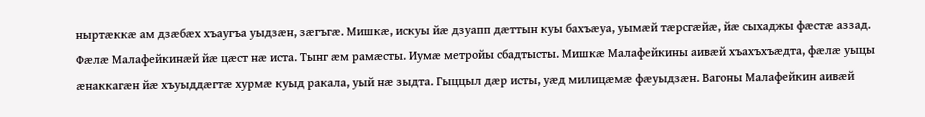ныртæккæ ам дзæбæх хъаугъа уыдзæн, зæгъгæ. Мишкæ, искуы йæ дзуапп дæттын куы бахъæуа, уымæй тæрсгæйæ, йæ сыхаджы фæстæ аззад. Фæлæ Малафейкинæй йæ цæст нæ иста. Тынг æм рамæсты. Иумæ метройы сбадтысты. Мишкæ Малафейкины аивæй хъахъхъæдта, фæлæ уыцы æнаккагæн йæ хъуыддæгтæ хурмæ куыд ракала, уый нæ зыдта. Гыццыл дæр исты, уæд милицæмæ фæуыдзæн. Вагоны Малафейкин аивæй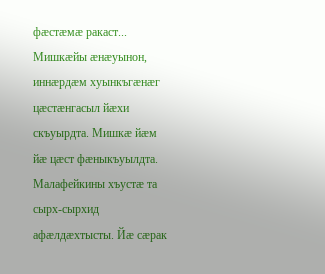фæстæмæ ракаст... Мишкæйы æнæуынон, иннæрдæм хуынкъгæнæг цæстæнгасыл йæхи скъуырдта. Мишкæ йæм йæ цæст фæныкъуылдта. Малафейкины хъустæ та сырх-сырхид афæлдæхтысты. Йæ сæрак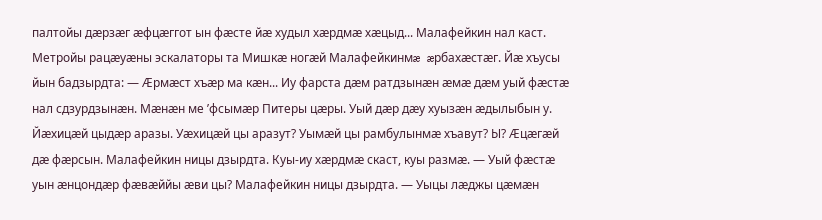палтойы дæрзæг æфцæггот ын фæсте йæ худыл хæрдмæ хæцыд... Малафейкин нал каст. Метройы рацæуæны эскалаторы та Мишкæ ногæй Малафейкинмæ æрбахæстæг. Йæ хъусы йын бадзырдта: — Æрмæст хъæр ма кæн... Иу фарста дæм ратдзынæн æмæ дæм уый фæстæ нал сдзурдзынæн. Мæнæн ме ’фсымæр Питеры цæры. Уый дæр дæу хуызæн æдылыбын у. Йæхицæй цыдæр аразы. Уæхицæй цы аразут? Уымæй цы рамбулынмæ хъавут? Ы? Æцæгæй дæ фæрсын. Малафейкин ницы дзырдта. Куы-иу хæрдмæ скаст, куы размæ. — Уый фæстæ уын æнцондæр фæвæййы æви цы? Малафейкин ницы дзырдта. — Уыцы лæджы цæмæн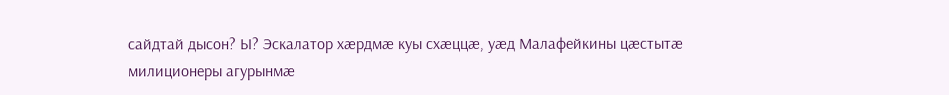сайдтай дысон? Ы? Эскалатор хæрдмæ куы схæццæ, уæд Малафейкины цæстытæ милиционеры агурынмæ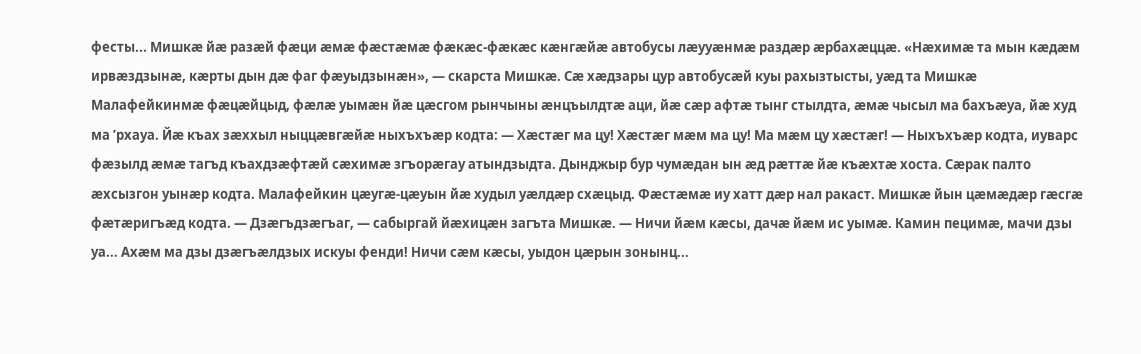фесты... Мишкæ йæ разæй фæци æмæ фæстæмæ фæкæс-фæкæс кæнгæйæ автобусы лæууæнмæ раздæр æрбахæццæ. «Нæхимæ та мын кæдæм ирвæздзынæ, кæрты дын дæ фаг фæуыдзынæн», — скарста Мишкæ. Сæ хæдзары цур автобусæй куы рахызтысты, уæд та Мишкæ Малафейкинмæ фæцæйцыд, фæлæ уымæн йæ цæсгом рынчыны æнцъылдтæ аци, йæ сæр афтæ тынг стылдта, æмæ чысыл ма бахъæуа, йæ худ ма ’рхауа. Йæ къах зæххыл ныццæвгæйæ ныхъхъæр кодта: — Хæстæг ма цу! Хæстæг мæм ма цу! Ма мæм цу хæстæг! — Ныхъхъæр кодта, иуварс фæзылд æмæ тагъд къахдзæфтæй сæхимæ згъорæгау атындзыдта. Дынджыр бур чумæдан ын æд рæттæ йæ къæхтæ хоста. Сæрак палто æхсызгон уынæр кодта. Малафейкин цæугæ-цæуын йæ худыл уæлдæр схæцыд. Фæстæмæ иу хатт дæр нал ракаст. Мишкæ йын цæмæдæр гæсгæ фæтæригъæд кодта. — Дзæгъдзæгъаг, — сабыргай йæхицæн загъта Мишкæ. — Ничи йæм кæсы, дачæ йæм ис уымæ. Камин пецимæ, мачи дзы уа... Ахæм ма дзы дзæгъæлдзых искуы фенди! Ничи сæм кæсы, уыдон цæрын зонынц...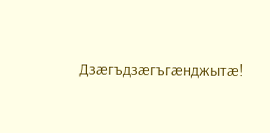Дзæгъдзæгъгæнджытæ!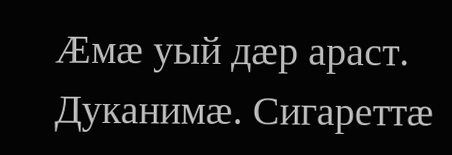Æмæ уый дæр араст. Дуканимæ. Сигареттæ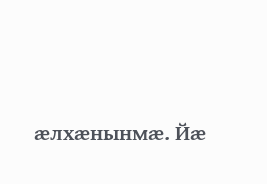æлхæнынмæ. Йæ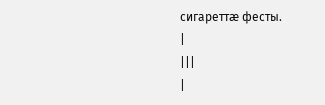сигареттæ фесты.
|
|||
|